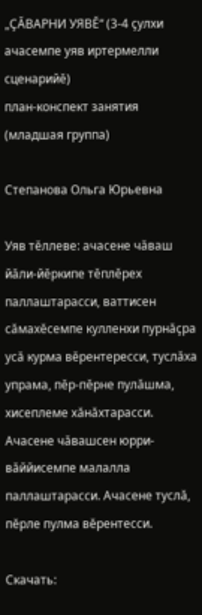„ÇĂВАРНИ УЯВĔ“ (3-4 çулхи ачасемпе уяв иртермелли сценарийĕ)
план-конспект занятия (младшая группа)

Степанова Ольга Юрьевна

Уяв тĕллеве: ачасене чăваш йăли-йĕркипе тĕплĕрех паллаштарасси, ваттисен сăмахĕсемпе кулленхи пурнăçра усă курма вĕрентересси, туслăха упрама, пĕр-пĕрне пулăшма, хисеплеме хăнăхтарасси. Ачасене чăвашсен юрри-вăййисемпе малалла паллаштарасси. Ачасене туслă, пĕрле пулма вĕрентесси.

Скачать: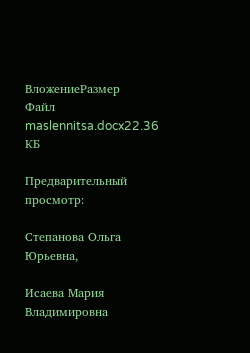ВложениеРазмер
Файл maslennitsa.docx22.36 КБ

Предварительный просмотр:

Степанова Ольга Юрьевна,

Исаева Мария Владимировна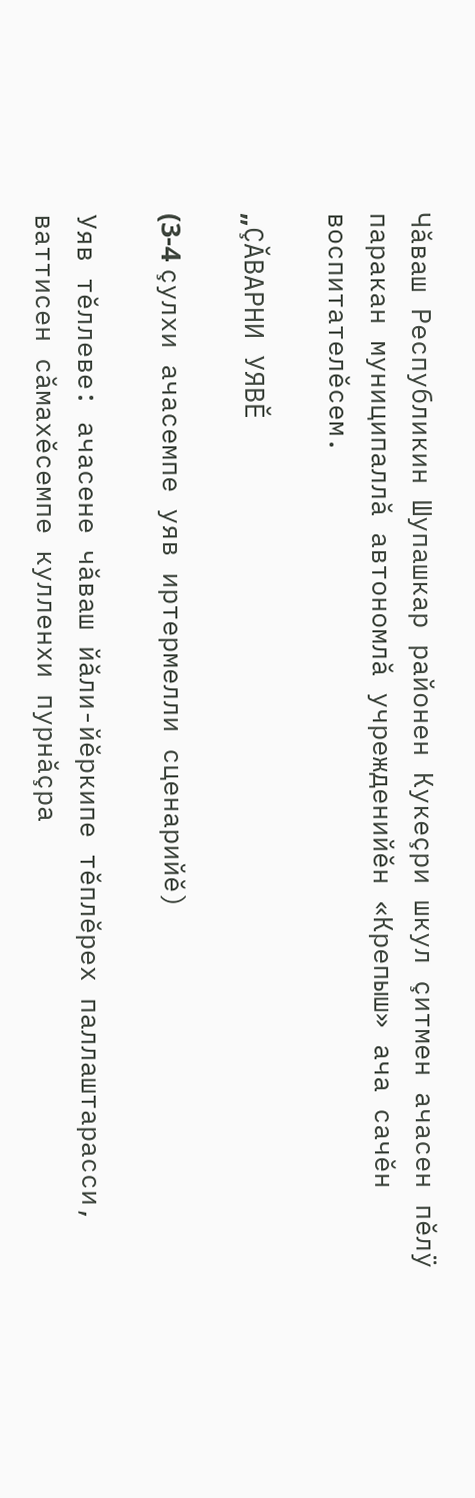Чăваш Республикин Шупашкар районен Кукеçри шкул çитмен ачасен пĕлÿ паракан муниципаллă автономлă учрежденийĕн «Крепыш» ача сачĕн воспитателĕсем.

„ÇĂВАРНИ УЯВĔ

(3-4 çулхи ачасемпе уяв иртермелли сценарийĕ)

Уяв тĕллеве: ачасене чăваш йăли-йĕркипе тĕплĕрех паллаштарасси, ваттисен сăмахĕсемпе кулленхи пурнăçра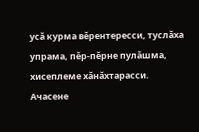усă курма вĕрентересси, туслăха упрама, пĕр-пĕрне пулăшма, хисеплеме хăнăхтарасси. Ачасене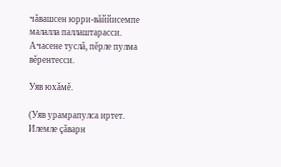чăвашсен юрри-вăййисемпе малалла паллаштарасси. Ачасене туслă, пĕрле пулма вĕрентесси.

Уяв юхăмĕ.

(Уяв урамрапулса иртет. Илемле çăварн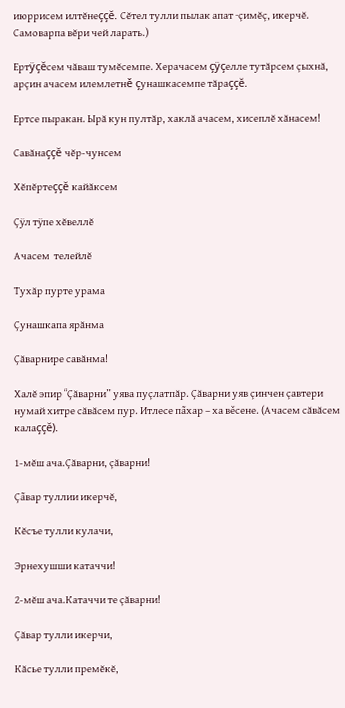июррисем илтĕнеççĕ. Сĕтел тулли пылак апат -çимĕç, икерчĕ. Самоварпа вĕри чей ларать.)

Ертÿçĕсем чăваш тумĕсемпе. Херачасем çÿçелле тутăрсем çыхнă, арçин ачасем илемлетнě çунашкасемпе тăраççĕ.

Ертсе пыракан. Ырă кун пултăр, хаклă ачасем, хисеплĕ хăнасем!

Савăнаççĕ чĕр-чунсем

Хĕпĕртеççĕ кайăксем

Çÿл тÿпе хĕвеллĕ

Ачасем  телейлĕ

Тухăр пурте урама

Çунашкапа ярăнма

Çăварнире савăнма!

Халĕ эпир “Çăварни” уява пуçлатпăр. Çăварни уяв çинчен çавтери нумай хитре сăвăсем пур. Итлесе пãхар – ха вěсене. (Ачасем сăвăсем калаççĕ).

1-мĕш ача.Çăварни, çăварни!

Çãвар туллии икерчĕ,

Кĕсъе тулли кулачи,

Эрнехушши катаччи!

2-мĕш ача.Катаччи те çăварни!

Çăвар тулли икерчи,

Кăсье тулли премĕкĕ,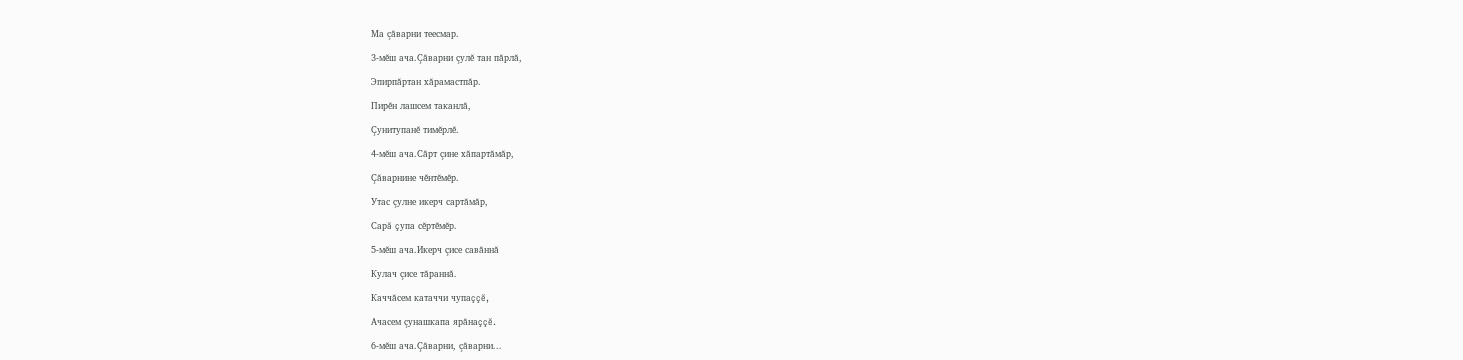Ма çăварни теесмар.

3-мĕш ача.Çăварни çулĕ тан пăрлă,

Эпирпăртан хăрамастпăр.

Пирĕн лашсем таканлă,

Çунитупанĕ тимĕрлĕ.

4-мĕш ача.Сăрт çине хăпартăмăр,

Çăварнине чĕнтĕмĕр.

Утас çулне икерч сартăмăр,

Сарă çупа сĕртĕмĕр.

5-мĕш ача.Икерч çисе савăннă

Кулач çисе тăраннă.

Каччăсем катаччи чупаççĕ,

Ачасем çунашкапа ярăнаççĕ.

6-мĕш ача.Çăварни, çăварни...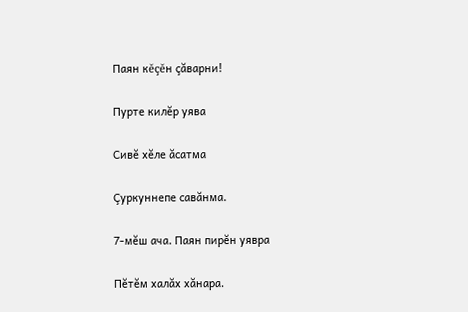Паян кĕçĕн çăварни!

Пурте килĕр уява

Сивĕ хĕле ăсатма

Çуркуннепе савăнма.

7-мĕш ача. Паян пирĕн уявра

Пĕтĕм халăх хăнара.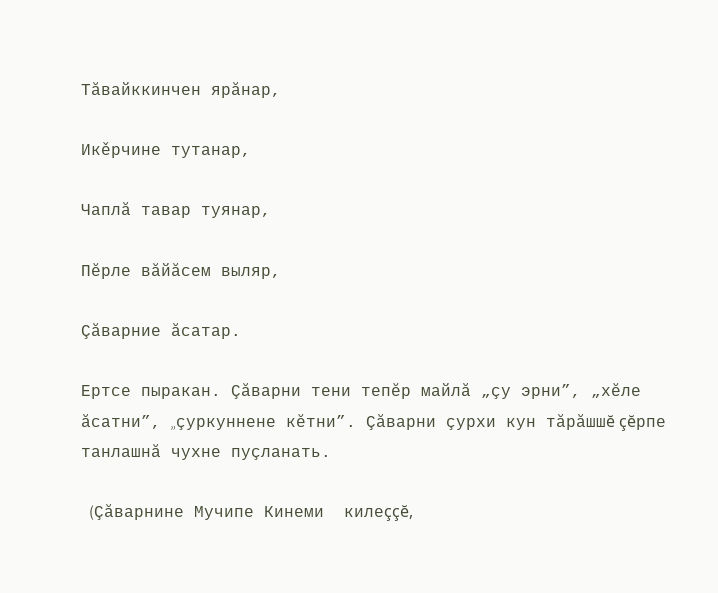Тăвайккинчен ярăнар,

Икěрчине тутанар,

Чаплă тавар туянар,

Пĕрле вăйăсем выляр,

Çăварние ăсатар.

Ертсе пыракан. Çăварни тени тепĕр майлă „çу эрни”, „хĕле ăсатни”, „çуркуннене кĕтни”. Çăварни çурхи кун тăрăшшĕ çĕрпе танлашнă чухне пуçланать.

  (Çăварнине Мучипе Кинеми  килеççĕ,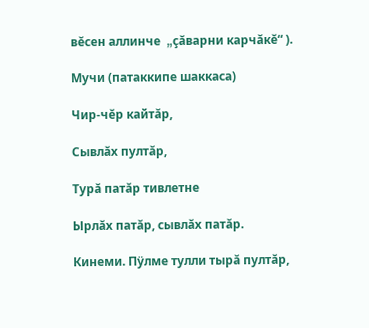вĕсен аллинче  „çăварни карчăкĕ“ ).

Мучи (патаккипе шаккаса)

Чир-чĕр кайтăр,

Сывлăх пултăр,

Турă патăр тивлетне

Ырлăх патăр, сывлăх патăр.

Кинеми. Пÿлме тулли тырă пултăр,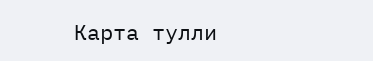Карта тулли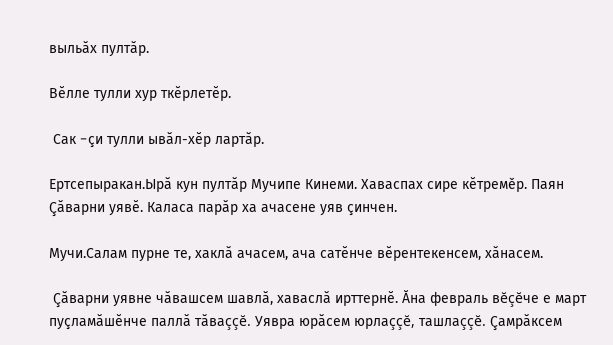выльăх пултăр.

Вĕлле тулли хур ткĕрлетĕр.

 Сак -çи тулли ывăл-хĕр лартăр.

Ертсепыракан.Ырă кун пултăр Мучипе Кинеми. Хаваспах сире кĕтремěр. Паян Çăварни уявĕ. Каласа парăр ха ачасене уяв çинчен.

Мучи.Салам пурне те, хаклă ачасем, ача сатĕнче вĕрентекенсем, хăнасем.

 Çăварни уявне чăвашсем шавлă, хаваслă ирттернĕ. Ăна февраль вĕçĕче е март пуçламăшĕнче паллă тăваççĕ. Уявра юрăсем юрлаççĕ, ташлаççĕ. Çамрăксем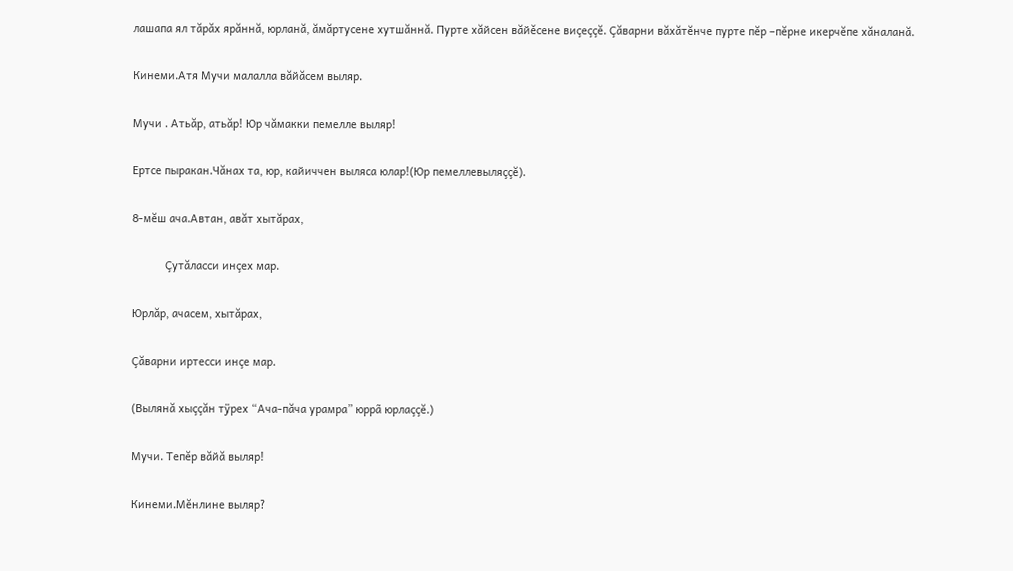лашапа ял тăрăх ярăннă, юрланă, ăмăртусене хутшăннă. Пурте хăйсен вăйěсене виçеççĕ. Çăварни вăхăтĕнче пурте пĕр –пĕрне икерчĕпе хăналанă.

Кинеми.Атя Мучи малалла вăйăсем выляр.

Мучи . Атьăр, атьăр! Юр чăмакки пемелле выляр!

Ертсе пыракан.Чăнах та, юр, кайиччен выляса юлар!(Юр пемеллевыляççĕ).

8-мĕш ача.Автан, авăт хытăрах,

           Çутăласси инçех мар.

Юрлăр, ачасем, хытăрах,

Çăварни иртесси инçе мар.

(Вылянă хыççăн тÿрех “Ача-пăча урамра” юррã юрлаççĕ.)

Мучи. Тепĕр вăйă выляр!

Кинеми.Мĕнлине выляр?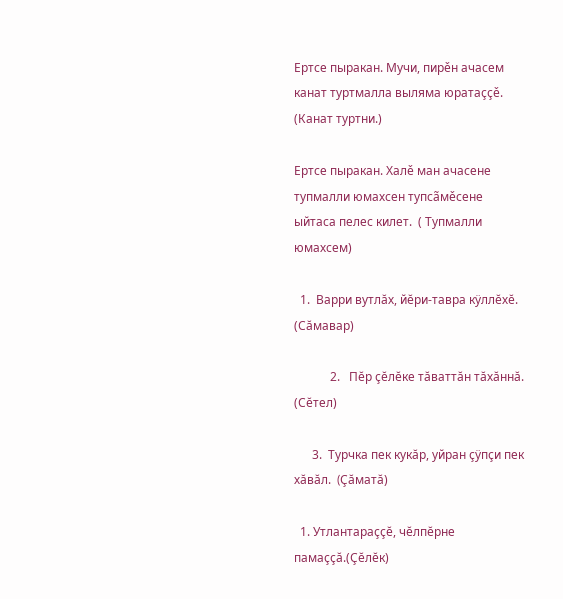Ертсе пыракан. Мучи, пирěн ачасем канат туртмалла выляма юратаççě.   (Канат туртни.)

Ертсе пыракан. Халě ман ачасене тупмалли юмахсен тупсãмěсене ыйтаса пелес килет.  ( Тупмалли юмахсем)

  1.  Варри вутлăх, йĕри-тавра кÿллĕхĕ. (Сăмавар)

            2.   Пĕр çĕлĕке тăваттăн тăхăннă.  (Сĕтел)

      3.  Турчка пек кукăр, уйран çÿпçи пек хăвăл.  (Çăматă)

  1. Утлантараççĕ, чĕлпĕрне памаççă.(Çĕлĕк)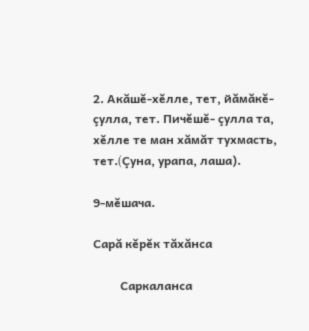2. Акăшĕ-хĕлле, тет, йăмăкĕ- çулла, тет. Пичĕшĕ- çулла та, хĕлле те ман хăмăт тухмасть, тет.(Çуна, урапа, лаша).

9-мĕшача.

Сарă кĕрĕк тăхăнса

         Саркаланса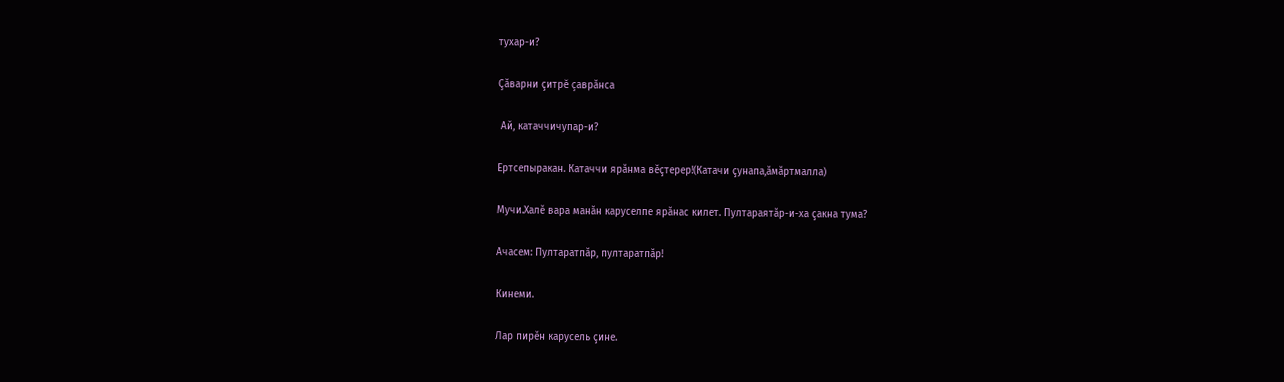тухар-и?

Çăварни çитрĕ çаврăнса

 Ай, катаччичупар-и?

Ертсепыракан. Катаччи ярăнма вĕçтерер!(Катачи çунапа,ăмăртмалла)

Мучи.Халĕ вара манăн каруселпе ярăнас килет. Пултараятăр-и-ха çакна тума?

Ачасем: Пултаратпăр, пултаратпăр!

Кинеми.

Лар пирĕн карусель çине.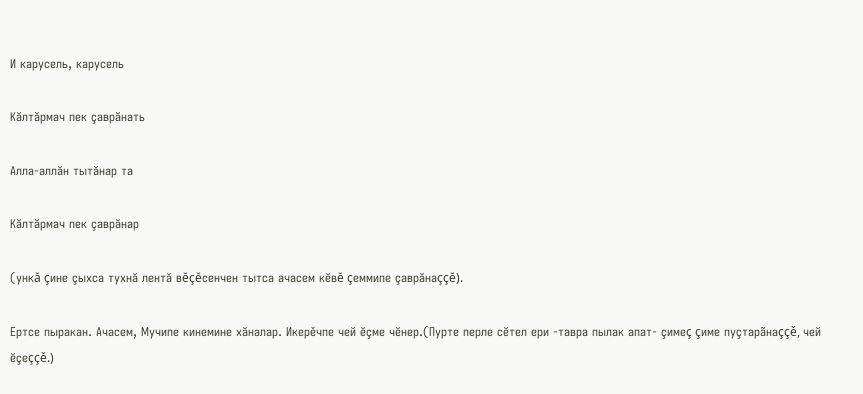И карусель, карусель

Кăлтăрмач пек çаврăнать

Алла-аллăн тытăнар та

Кăлтăрмач пек çаврăнар

(ункă çине çыхса тухнă лентă вĕçĕсенчен тытса ачасем кĕвĕ çеммипе çаврăнаççĕ).

Ертсе пыракан. Ачасем, Мучипе кинемине хăналар. Икерěчпе чей ĕçме чĕнер.(Пурте перле сĕтел ери -тавра пылак апат- çимеç çиме пуçтарãнаççě, чей ĕçеççě.)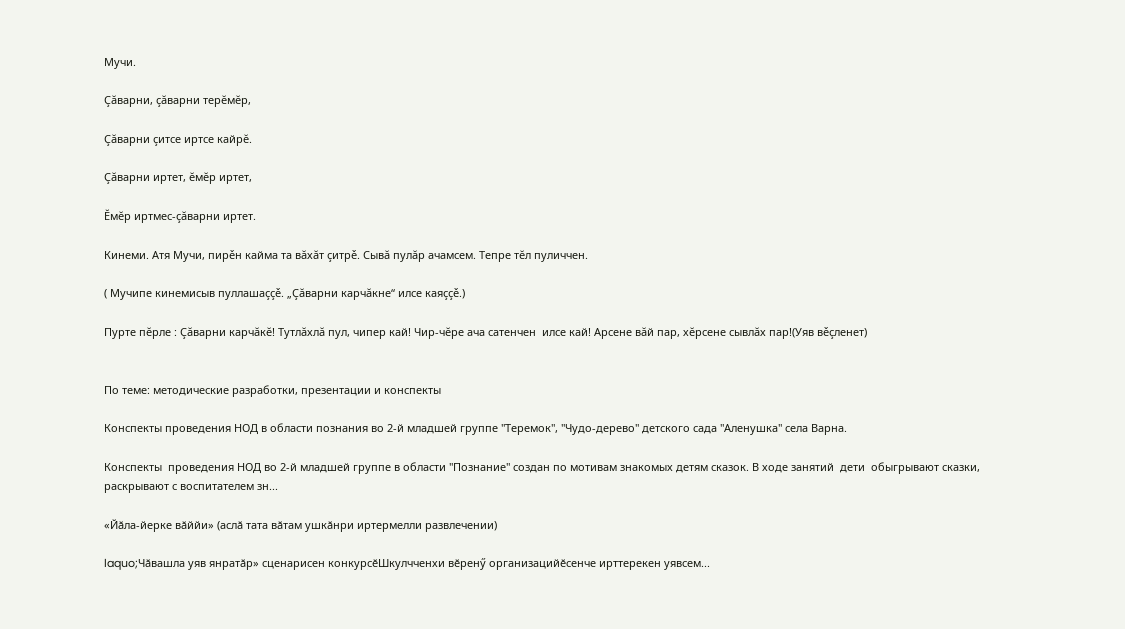Мучи.

Çăварни, çăварни терĕмĕр,

Çăварни çитсе иртсе кайрĕ.

Çăварни иртет, ĕмĕр иртет,

Ĕмĕр иртмес-çăварни иртет.

Кинеми. Атя Мучи, пирěн кайма та вăхăт çитрě. Сывă пулăр ачамсем. Тепре тĕл пуличчен.

( Мучипе кинемисыв пуллашаççě. „Çăварни карчăкне“ илсе каяççě.)

Пурте пĕрле : Çăварни карчăкĕ! Тутлăхлă пул, чипер кай! Чир-чĕре ача сатенчен  илсе кай! Арсене вăй пар, хĕрсене сывлăх пар!(Уяв вěçленет)


По теме: методические разработки, презентации и конспекты

Конспекты проведения НОД в области познания во 2-й младшей группе "Теремок", "Чудо-дерево" детского сада "Аленушка" села Варна.

Конспекты  проведения НОД во 2-й младшей группе в области "Познание" создан по мотивам знакомых детям сказок. В ходе занятий  дети  обыгрывают сказки,  раскрывают с воспитателем зн...

«Йӑла-йерке вӑййи» (аслӑ тата вӑтам ушкӑнри иртермелли развлечении)

laquo;Чӑвашла уяв янратӑр» сценарисен конкурсӗШкулчченхи вӗренӳ организацийӗсенче ирттерекен уявсем...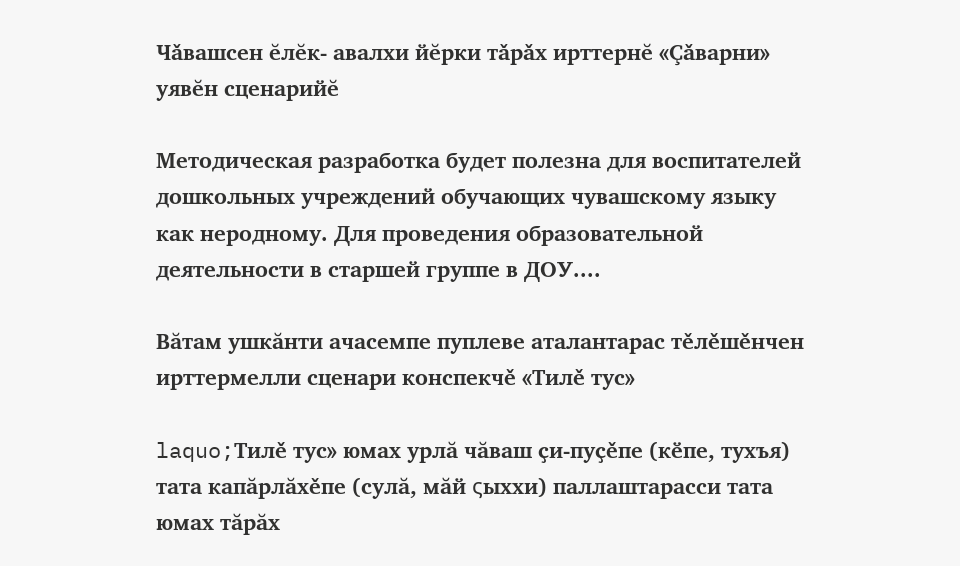Чǎвашсен ĕлĕк- авалхи йĕрки тǎрǎх ирттернĕ «Çǎварни» уявĕн сценарийĕ

Методическая разработка будет полезна для воспитателей дошкольных учреждений обучающих чувашскому языку как неродному. Для проведения образовательной деятельности в старшей группе в ДОУ....

Вăтам ушкăнти ачасемпе пуплеве аталантарас тěлěшěнчен ирттермелли сценари конспекчě «Тилě тус»

laquo;Тилě тус» юмах урлă чăваш ҫи-пуҫěпе (кӗпе, тухъя) тата капăрлăхěпе (сулă, мăй ςыххи) паллаштарасси тата юмах тăрăх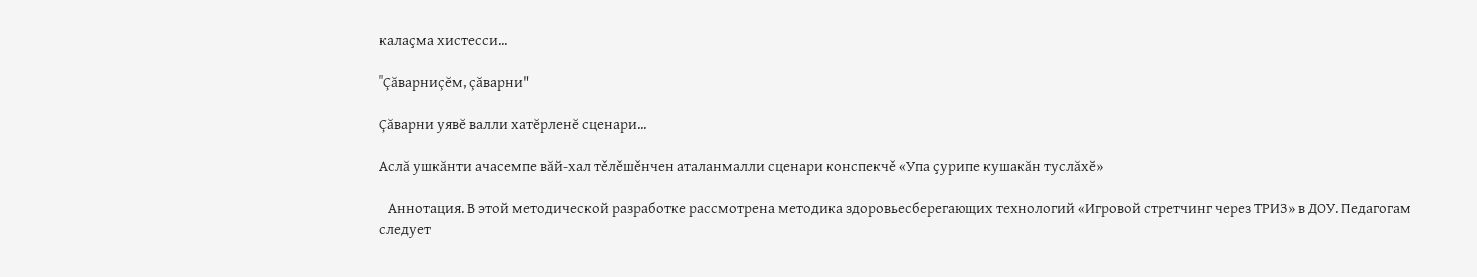калаҫма хистесси...

"Çăварниçĕм, çăварни"

Çăварни уявĕ валли хатĕрленĕ сценари...

Аслă ушкăнти ачасемпе вăй-хал тěлěшěнчен аталанмалли сценари конспекчě «Упа ҫурипе кушакăн туслăхӗ»

   Аннотация. В этой методической разработке рассмотрена методика здоровьесберегающих технологий «Игровой стретчинг через ТРИЗ» в ДОУ. Педагогам следует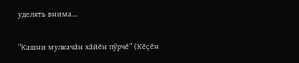уделять внима...

“Кашни мулкачӑн хӑйӗн пӳрчӗ” (Кӗçӗн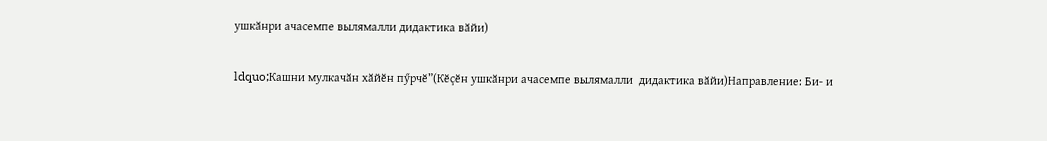ушкӑнри ачасемпе вылямалли дидактика вӑйи)

ldquo;Кашни мулкачӑн хӑйӗн пӳрчӗ”(Кӗçӗн ушкӑнри ачасемпе вылямалли  дидактика вӑйи)Направление: Би- и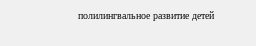полилингвальное развитие детей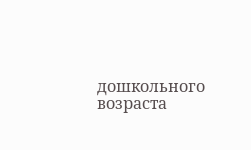дошкольного возраста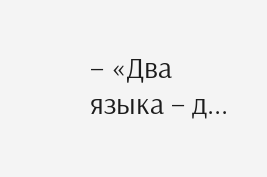– «Два языка – д...